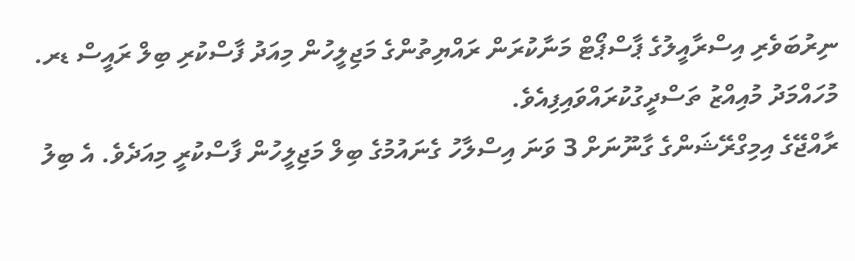ނިރުބަވެރި އިސްރާއީލުގެ ޕާސްޕޯޓް މަނާކުރަން ރައްޔިތުންގެ މަޖިލީހުން މިއަދު ފާސްކުރި ބިލް ރައީސް ޑރ. މުހައްމަދު މުއިއްޒު ތަސްދީގުކުރައްވައިފިއެވެ.
ރާއްޖޭގެ އިމިގްރޭޝަންގެ ގާނޫނަށް 3 ވަނަ އިސްލާހު ގެނައުމުގެ ބިލް މަޖިލީހުން ފާސްކުރީ މިއަދެވެ. އެ ބިލު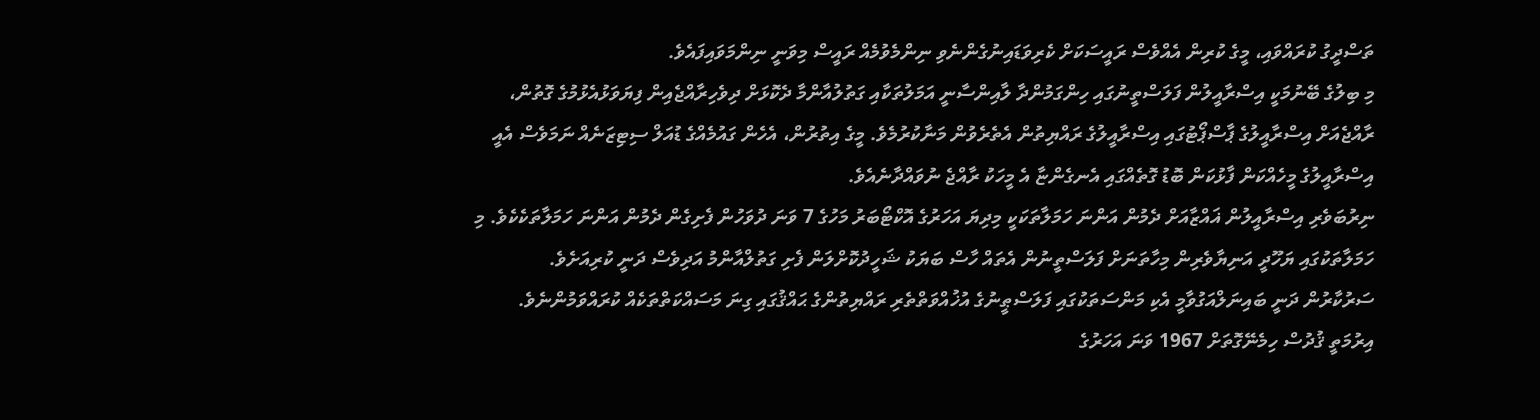ތަސްދީގު ކުރައްވައި، މީގެ ކުރިން އެއްވެސް ރައީސަކަށް ކެރިވަޑައިނުގެންނެވި ނިންމެވުމެއް ރައީސް މިވަނީ ނިންމަވައިފައެވެ.
މި ބިލުގެ ބޭނުމަކީ އިސްރާއީލުން ފަލަސްތީނުގައި ހިންގަމުންދާ ލާއިންސާނީ އަމަލުތަކާއި ގަތުލުއާންމާ ދެކޮޅަށް ދިވެހިރާއްޖެއިން ފިޔަވަޅުއެޅުމުގެ ގޮތުން، ރާއްޖެއަށް އިސްރާއީލުގެ ޕާސްޕޯޓުގައި އިސްރާއީލުގެ ރައްޔިތުން އެތެރެވުން މަނާކުރުމެވެ. މީގެ އިތުރުން، އެހެން ގައުމެއްގެ ޑުއަލް ސިޓިޒަނެއް ނަމަވެސް އެއީ އިސްރާއީލުގެ މީހެއްކަން ފާޅުކަން ބޮޑު ގޮތެއްގައި އެނގެންޏާ އެ މީހަކު ރާއްޖެ ނުވައްދާނެއެވެ.
ނިރުބަވެރި އިސްރާއީލުން ޣައްޒާއަށް ދެމުން އަންނަ ހަމަލާތަކަކީ މިދިޔަ އަހަރުގެ އޮކްޓޯބަރު މަހުގެ 7 ވަނަ ދުވަހުން ފެށިގެން ދެމުން އަންނަ ހަމަލާތަކެކެވެ. މި ހަމަލާތަކުގައި ޔަހޫދީ އަނިޔާވެރިން މިހާތަނަށް ފަލަސްތީނުން އެތައް ހާސް ބަޔަކު ޝަހީދުކޮށްލަން ފެށި ގަތުލްއާންމު އަދިވެސް ދަނީ ކުރިއަށެވެ.
ސަރުކާރުން ދަނީ ބައިނަލްއަގުވާމީ އެކި މަންސަތަކުގައި ފަލަސްޠީނުގެ އުޚުއްވަތްތެރި ރައްޔިތުންގެ ޙައްޤުގައި ގިނަ މަސައްކަތްތަކެއް ކުރައްވަމުންނެވެ. އިރުމަތީ ޤުދުސް ހިމެނޭގޮތަށް 1967 ވަނަ އަހަރުގެ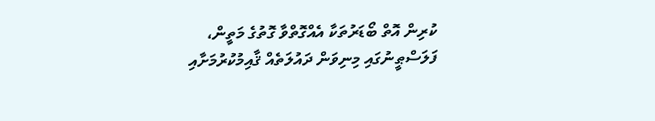ކުރިން އޮތް ބޯޑަރުތަކާ އެއްގޮތްވާ ގޮތުގެ މަތީން، ފަލަސްޠީނުގައި މިނިވަން ދައުލަތެއް ޤާއިމުކުރުމަށާއި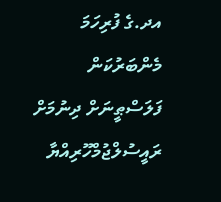އދ.ގެ ފުރިހަމަ މެންބަރުކަން ފަލަސްޠީނަށް ދިނުމަށް ރައީސުލްޖުމްހޫރިއްޔާ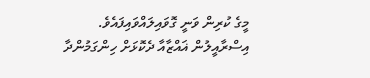މީގެ ކުރިން ވަނީ ގޮވައިލައްވައިފައެވެ.
އިސްރާއީލުން ޣައްޒާއާ ދެކޮޅަށް ހިންގަމުންދާ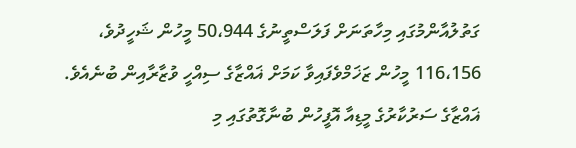ގަތުލުއާންމުގައި މިހާތަނަށް ފަލަސްތީނުގެ 50،944 މީހުން ޝަހީދުވެ، 116،156 މީހުން ޒަޚަމްވެފައިވާ ކަމަށް ޣައްޒާގެ ސިއްހީ ވުޒާރާއިން ބުނެއެވެ. ޣައްޒާގެ ސަރުކާރުގެ މީޑިއާ އޮފީހުން ބުނާގޮތުގައި މި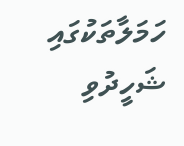ހަމަލާތަކުގައި ޝަހީދުވި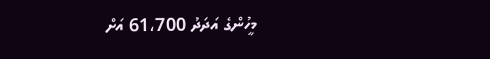މީހުންގެ އަދަދު 61،700 އަށް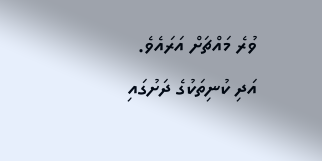ވުރެ މައްޗަށް އަރައެވެ. އަދި ކުނިތަކުގެ ދަށުގައި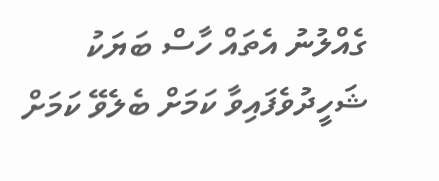ގެއްލުނު އެތައް ހާސް ބަޔަކު ޝަހީދުވެފައިވާ ކަމަށް ބެލެވޭ ކަމަށް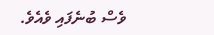ވެސް ބުނެފައި ވެއެވެ.